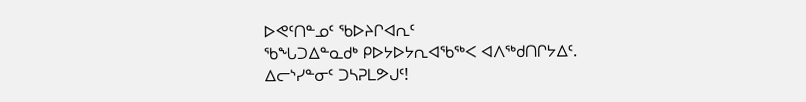ᐅᕙᑦᑎᓐᓄᑦ ᖃᐅᔨᒋᐊᕆᑦ
ᖃᖓᑐᐃᓐᓇᑯᒃ ᑭᐅᔭᐅᔭᕆᐊᖃᖅᐸ ᐊᐱᖅᑯᑎᒋᔭᐃᑦ.
ᐃᓕᔅᓯᓐᓂᑦ ᑐᓴᕈᒪᕗᒍᑦ!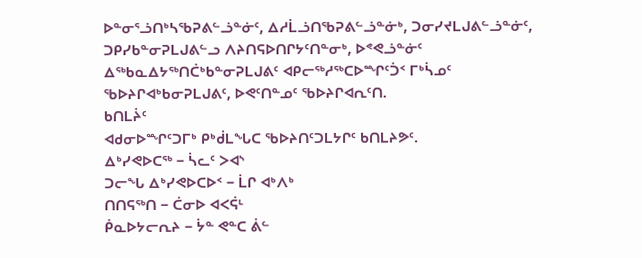ᐅᓐᓂᕐᓘᑎᒃᓴᖃᕈᕕᓪᓘᓐᓃᑦ, ᐃᓱᒫᓘᑎᖃᕈᕕᓪᓘᓐᓃᒃ, ᑐᓂᓯᔪᒪᒍᕕᓪᓘᓐᓃᑦ, ᑐᑭᓯᑲᓐᓂᕈᒪᒍᕕᓪᓗ ᐱᔨᑎᕋᐅᑎᒋᔭᑦᑎᓐᓂᒃ, ᐅᕝᕙᓘᓐᓃᑦ ᐃᖅᑲᓇᐃᔭᖅᑎᑖᒃᑲᓐᓂᕈᒪᒍᕕᑦ ᐊᑭᓕᖅᓱᖅᑕᐅᙱᑦᑑᑉ ᒥᒃᓵᓄᑦ ᖃᐅᔨᒋᐊᒃᑲᓂᕈᒪᒍᕕᑦ, ᐅᕙᑦᑎᓐᓄᑦ ᖃᐅᔨᒋᐊᕆᑦᑎ.
ᑲᑎᒪᔩᑦ
ᐊᑯᓂᐅᙱᑦᑐᒥᒃ ᑭᒃᑰᒪᖓᑕ ᖃᐅᔨᑎᑦᑐᒪᔭᒋᑦ ᑲᑎᒪᔨᕗᑦ.
ᐃᒃᓯᕙᐅᑕᖅ − ᓵᓚᑦ ᐳᐊᔅ
ᑐᓕᖓ ᐃᒃᓯᕙᐅᑕᐅᑉ − ᒫᒋ ᐊᒃᐱᒃ
ᑎᑎᕋᖅᑎ − ᑖᓂᐅ ᐊᐸᕌᒻ
ᑮᓇᐅᔭᓕᕆᔨ − ᔮᓐ ᕙᓐᑕ ᕖᓪ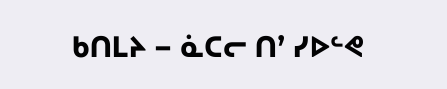ᑲᑎᒪᔨ − ᓈᑕᓕ ᑎ’ ᓯᐅᓪᕙ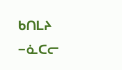ᑲᑎᒪᔨ −ᓈᑕᓕ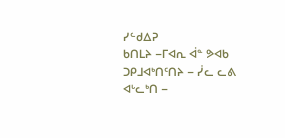ᓯᓪᑯᐃᕈ
ᑲᑎᒪᔨ −ᒥᐊᕆ ᐋᓐ ᕗᐊᑲ
ᑐᑭᒧᐊᒃᑎᑦᑎᔨ − ᓰᓚ ᓚᕕ
ᐊᒡᓚᒃᑎ −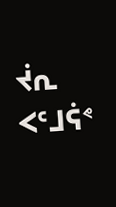ᔫᕆ ᐸᑦᒧᕌᕝ